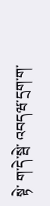སྟེ་ ག་དེ་སྦེ་ འབདཝ་དྲག་ག་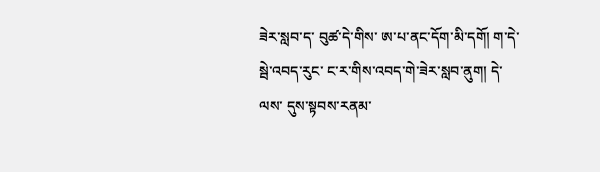ཟེར་སླབ་ད་ བུཚ་དེ་གིས་ ཨ་པ་ནང་དོག་མི་དགོ། ག་དེ་སྦེ་འབད་རུང་ ང་ར་གིས་འབད་གེ་ཟེར་སླབ་ནུག། དེ་ལས་ དུས་སྟབས་རནམ་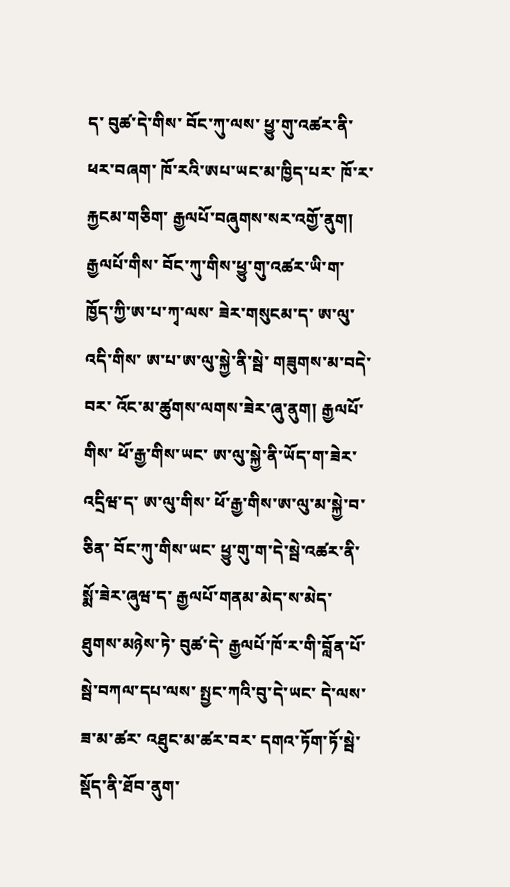ད་ བུཚ་དེ་གིས་ བོང་ཀུ་ལས་ ཕྱུ་གུ་འཚར་ནི་ཕར་བཞག་ ཁོ་རའི་ཨཔ་ཡང་མ་ཁྱིད་པར་ ཁོ་ར་རྐྱངམ་གཅིག་ རྒྱལཔོ་བཞུགས་སར་འགྱོ་ནུག། རྒྱལཔོ་གིས་ བོང་ཀུ་གིས་ཕྱུ་གུ་འཚར་ཡི་ག་ ཁྱོད་ཀྱི་ཨ་པ་ཀྭ་ལས་ ཟེར་གསུངམ་ད་ ཨ་ལུ་འདི་གིས་ ཨ་པ་ཨ་ལུ་སྐྱེ་ནི་སྦེ་ གཟུགས་མ་བདེ་བར་ འོང་མ་ཚུགས་ལགས་ཟེར་ཞུ་ནུག། རྒྱལཔོ་གིས་ ཕོ་རྒྱ་གིས་ཡང་ ཨ་ལུ་སྐྱེ་ནི་ཡོད་ག་ཟེར་འདྲིཝ་ད་ ཨ་ལུ་གིས་ ཕོ་རྒྱ་གིས་ཨ་ལུ་མ་སྐྱེ་བ་ཅིན་ བོང་ཀུ་གིས་ཡང་ ཕྱུ་གུ་ག་དེ་སྦེ་འཚར་ནི་སྨོ་ཟེར་ཞུཝ་ད་ རྒྱལཔོ་གནམ་མེད་ས་མེད་ ཐུགས་མཉེས་ཏེ་ བུཚ་དེ་ རྒྱལཔོ་ཁོ་ར་གི་བློན་པོ་སྦེ་བཀལ་དཔ་ལས་ སྤྱང་ཀའི་བུ་དེ་ཡང་ དེ་ལས་ ཟ་མ་ཚར་ འཐུང་མ་ཚར་བར་ དགའ་ཏོག་ཏོ་སྦེ་སྡོད་ནི་ཐོབ་ནུག་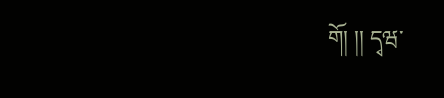གོ། །། དྭཝ་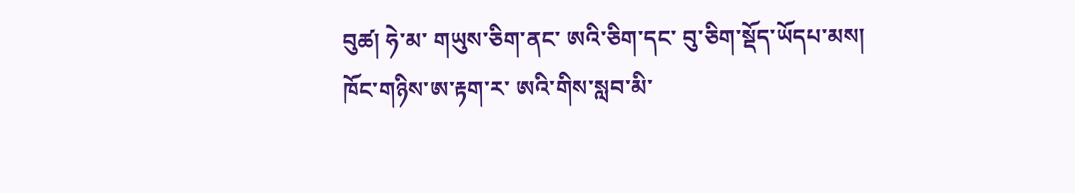བུཚ། ཧེ་མ་ གཡུས་ཅིག་ནང་ ཨའི་ཅིག་དང་ བུ་ཅིག་སྡོད་ཡོདཔ་མས། ཁོང་གཉིས་ཨ་རྟག་ར་ ཨའི་གིས་སླབ་མི་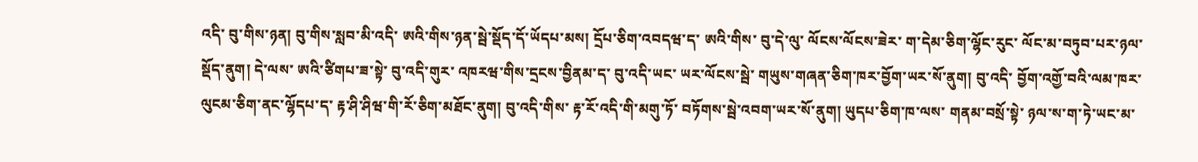འདི་ བུ་གིས་ཉན། བུ་གིས་སླབ་མི་འདི་ ཨའི་གིས་ཉན་སྦེ་སྡོད་དོ་ཡོདཔ་མས། དྲོཔ་ཅིག་འབདཝ་ད་ ཨའི་གིས་ བུ་དེ་ལུ་ ལོངས་ལོངས་ཟེར་ ག་དེམ་ཅིག་ལྷོང་རུང་ ལོང་མ་བཏུབ་པར་ཉལ་སྡོད་ནུག། དེ་ལས་ ཨའི་ཙིགཔ་ཟ་སྟེ་ བུ་འདི་གུར་ འཁརཝ་གིས་དྲངས་བྱིནམ་ད་ བུ་འདི་ཡང་ ཡར་ལོངས་སྦེ་ གཡུས་གཞན་ཅིག་ཁར་བྱོག་ཡར་སོ་ནུག། བུ་འདི་ བྱོག་འགྱོ་བའི་ལམ་ཁར་ ལུངམ་ཅིག་ནང་ལྷོདཔ་ད་ རྟ་ཤི་ཤིཝ་གི་རོ་ཅིག་མཐོང་ནུག། བུ་འདི་གིས་ རྟ་རོ་འདི་གི་མགུ་ཏོ་ བཏོགས་སྦེ་འབག་ཡར་སོ་ནུག། ཡུདཔ་ཅིག་ཁ་ལས་ གནམ་བསྲོ་སྟེ་ ཉལ་ས་ག་ཏེ་ཡང་མ་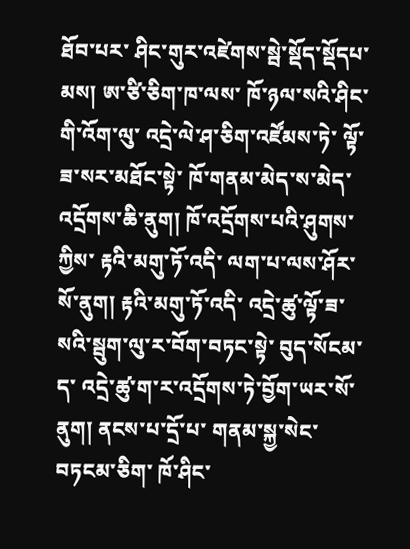ཐོབ་པར་ ཤིང་གུར་འཛེགས་སྦེ་སྡོད་སྡོདཔ་མས། ཨ་ཙི་ཅིག་ཁ་ལས་ ཁོ་ཉལ་སའི་ཤིང་གི་འོག་ལུ་ འདྲེ་ལེ་ཤ་ཅིག་འཛོམས་ཏེ་ ལྟོ་ཟ་སར་མཐོང་སྟེ་ ཁོ་གནམ་མེད་ས་མེད་འདྲོགས་ཆི་ནུག། ཁོ་འདྲོགས་པའི་ཤུགས་ཀྱིས་ རྟའི་མགུ་ཏོ་འདི་ ལག་པ་ལས་ཤོར་སོ་ནུག། རྟའི་མགུ་ཏོ་འདི་ འདྲེ་ཚུ་ལྟོ་ཟ་སའི་སྦུག་ལུ་ར་བོག་བཏང་སྟེ་ བུད་སོངམ་ད་ འདྲེ་ཚུ་ག་ར་འདྲོགས་ཏེ་བྱོག་ཡར་སོ་ནུག། ནངས་པ་དྲོ་པ་ གནམ་སྐྱ་སེང་བཏངམ་ཅིག་ ཁོ་ཤིང་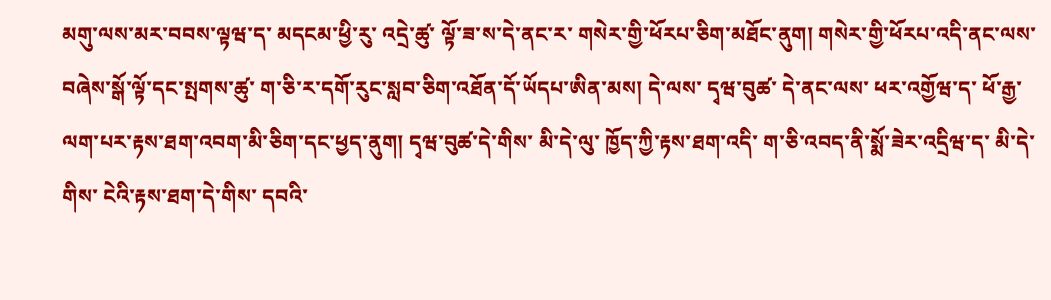མགུ་ལས་མར་བབས་ལྟཝ་ད་ མདངམ་ཕྱི་རུ་ འདྲེ་ཚུ་ ལྟོ་ཟ་ས་དེ་ནང་ར་ གསེར་གྱི་ཕོརཔ་ཅིག་མཐོང་ནུག། གསེར་གྱི་ཕོརཔ་འདི་ནང་ལས་ བཞེས་སྒོ་ལྟོ་དང་སྤགས་ཚུ་ ག་ཅི་ར་དགོ་རུང་སླབ་ཅིག་འཐོན་དོ་ཡོདཔ་ཨིན་མས། དེ་ལས་ དྭཝ་བུཚ་ དེ་ནང་ལས་ ཕར་འགྱོཝ་ད་ ཕོ་རྒྱ་ལག་པར་རྟས་ཐག་འབག་མི་ཅིག་དང་ཕྱད་ནུག། དྭཝ་བུཚ་དེ་གིས་ མི་དེ་ལུ་ ཁྱོད་ཀྱི་རྟས་ཐག་འདི་ ག་ཅི་འབད་ནི་སྨོ་ཟེར་འདྲིཝ་ད་ མི་དེ་གིས་ ངེའི་རྟས་ཐག་དེ་གིས་ དབའི་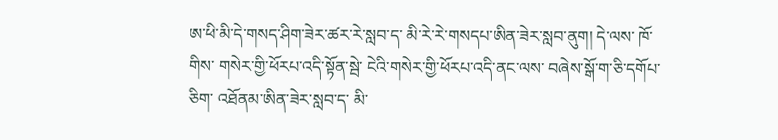ཨ་ཕི་མི་དེ་གསད་ཤིག་ཟེར་ཚར་རེ་སླབ་ད་ མི་རེ་རེ་གསདཔ་ཨིན་ཟེར་སླབ་ནུག། དེ་ལས་ ཁོ་གིས་ གསེར་གྱི་ཕོརཔ་འདི་སྟོན་སྦེ་ ངེའི་གསེར་གྱི་ཕོརཔ་འདི་ནང་ལས་ བཞེས་སྒོ་ག་ཅི་དགོཔ་ཅིག་ འཐོནམ་ཨིན་ཟེར་སླབ་ད་ མི་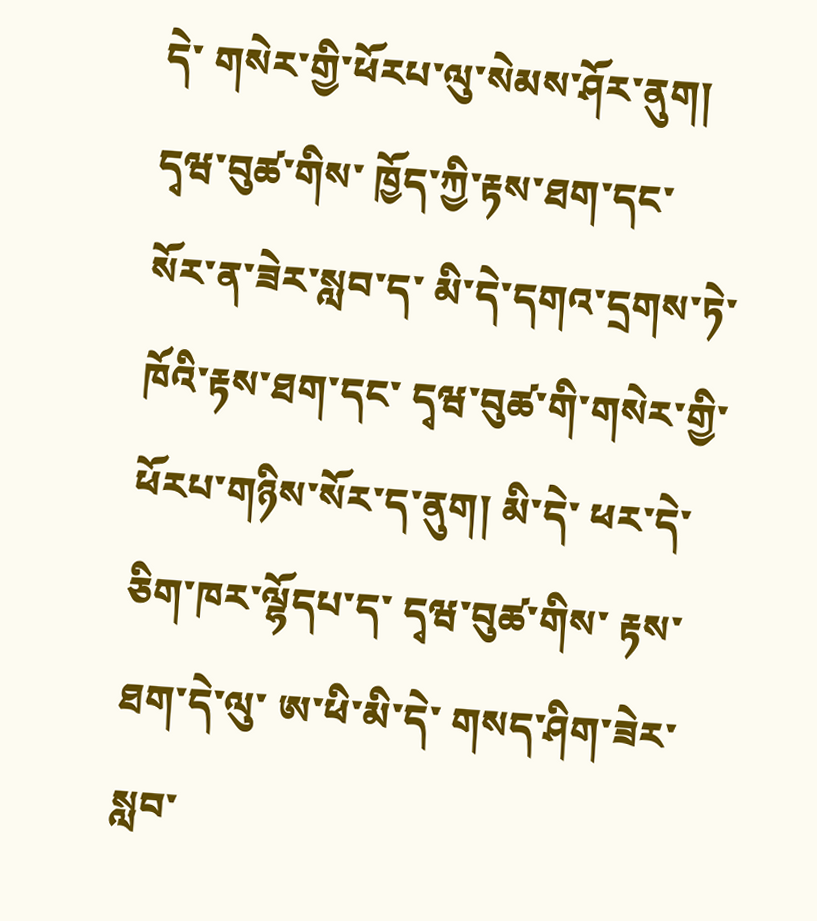དེ་ གསེར་གྱི་ཕོརཔ་ལུ་སེམས་ཤོར་ནུག། དྭཝ་བུཚ་གིས་ ཁྱོད་ཀྱི་རྟས་ཐག་དང་ སོར་ན་ཟེར་སླབ་ད་ མི་དེ་དགའ་དྲགས་ཏེ་ ཁོའི་རྟས་ཐག་དང་ དྭཝ་བུཚ་གི་གསེར་གྱི་ཕོརཔ་གཉིས་སོར་ད་ནུག། མི་དེ་ ཕར་དེ་ཅིག་ཁར་ལྷོདཔ་ད་ དྭཝ་བུཚ་གིས་ རྟས་ཐག་དེ་ལུ་ ཨ་ཕི་མི་དེ་ གསད་ཤིག་ཟེར་སླབ་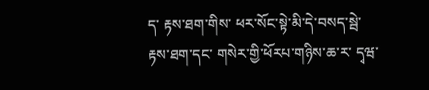ད་ རྟས་ཐག་གིས་ ཕར་སོང་སྟེ་མི་དེ་བསད་སྦེ་ རྟས་ཐག་དང་ གསེར་གྱི་ཕོརཔ་གཉིས་ཆ་ར་ དྭཝ་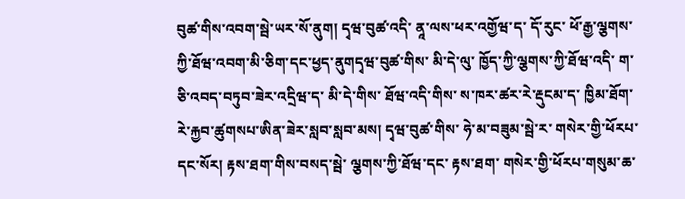བུཚ་གིས་འབག་སྦེ་ཡར་སོ་ནུག། དྭཝ་བུཚ་འདི་ ནཱ་ལས་ཕར་འགྱོཝ་ད་ དོ་རུང་ ཕོ་རྒྱ་ལྕགས་ཀྱི་ཐོཝ་འབག་མི་ཅིག་དང་ཕྱད་ནུགདྭཝ་བུཚ་གིས་ མི་དེ་ལུ་ ཁྱོད་ཀྱི་ལྕགས་ཀྱི་ཐོཝ་འདི་ ག་ཅི་འབད་བཏུབ་ཟེར་འདྲིཝ་ད་ མི་དེ་གིས་ ཐོཝ་འདི་གིས་ ས་ཁར་ཚར་རེ་རྡུངམ་ད་ ཁྱིམ་ཐོག་རེ་རྐྱབ་ཚུགསཔ་ཨིན་ཟེར་སླབ་སླབ་མས། དྭཝ་བུཚ་གིས་ ཧེ་མ་བཟུམ་སྦེ་ར་ གསེར་གྱི་ཕོརཔ་དང་སོར། རྟས་ཐག་གིས་བསད་སྦེ་ ལྕགས་ཀྱི་ཐོཝ་དང་ རྟས་ཐག་ གསེར་གྱི་ཕོརཔ་གསུམ་ཆ་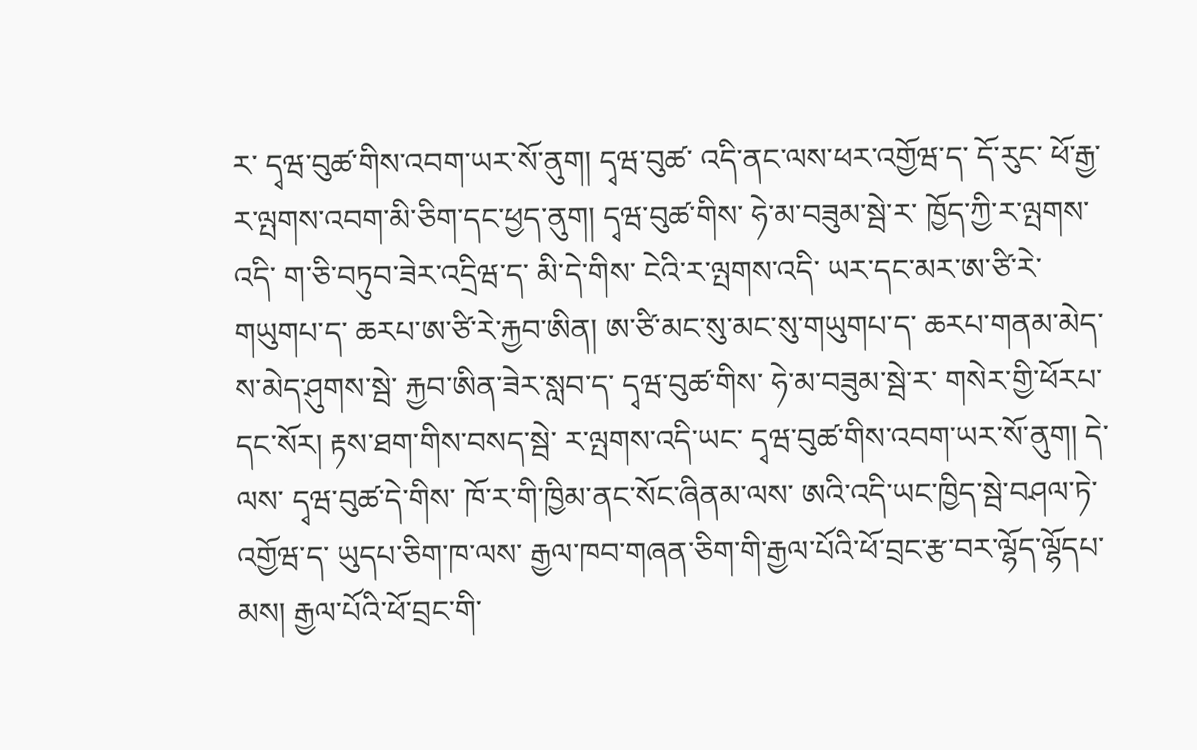ར་ དྭཝ་བུཚ་གིས་འབག་ཡར་སོ་ནུག། དྭཝ་བུཚ་ འདི་ནང་ལས་ཕར་འགྱོཝ་ད་ དོ་རུང་ ཕོ་རྒྱ་ར་ལྤགས་འབག་མི་ཅིག་དང་ཕྱད་ནུག། དྭཝ་བུཚ་གིས་ ཧེ་མ་བཟུམ་སྦེ་ར་ ཁྱོད་ཀྱི་ར་ལྤགས་འདི་ ག་ཅི་བཏུབ་ཟེར་འདྲིཝ་ད་ མི་དེ་གིས་ ངེའི་ར་ལྤགས་འདི་ ཡར་དང་མར་ཨ་ཙི་རེ་གཡུགཔ་ད་ ཆརཔ་ཨ་ཙི་རེ་རྐྱབ་ཨིན། ཨ་ཙི་མང་སུ་མང་སུ་གཡུགཔ་ད་ ཆརཔ་གནམ་མེད་ས་མེད་ཤུགས་སྦེ་ རྐྱབ་ཨིན་ཟེར་སླབ་ད་ དྭཝ་བུཚ་གིས་ ཧེ་མ་བཟུམ་སྦེ་ར་ གསེར་གྱི་ཕོརཔ་དང་སོར། རྟས་ཐག་གིས་བསད་སྦེ་ ར་ལྤགས་འདི་ཡང་ དྭཝ་བུཚ་གིས་འབག་ཡར་སོ་ནུག། དེ་ལས་ དྭཝ་བུཚ་དེ་གིས་ ཁོ་ར་གི་ཁྱིམ་ནང་སོང་ཞིནམ་ལས་ ཨའི་འདི་ཡང་ཁྱིད་སྦེ་བཤལ་ཏེ་འགྱོཝ་ད་ ཡུདཔ་ཅིག་ཁ་ལས་ རྒྱལ་ཁབ་གཞན་ཅིག་གི་རྒྱལ་པོའི་ཕོ་བྲང་རྩ་བར་ལྷོད་ལྷོདཔ་མས། རྒྱལ་པོའི་ཕོ་བྲང་གི་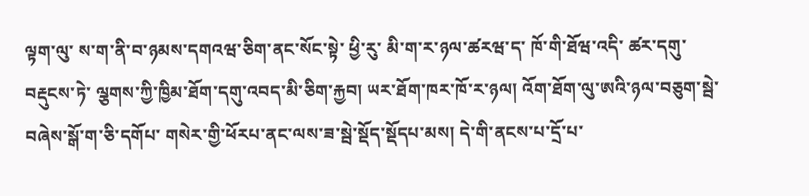ལྟག་ལུ་ ས་ག་ནི་བ་ཉམས་དགའཝ་ཅིག་ནང་སོང་སྟེ་ ཕྱི་རུ་ མི་ག་ར་ཉལ་ཚརཝ་ད་ ཁོ་གི་ཐོཝ་འདི་ ཚར་དགུ་བརྡུངས་ཏེ་ ལྕགས་ཀྱི་ཁྱིམ་ཐོག་དགུ་འབད་མི་ཅིག་རྐྱབ། ཡར་ཐོག་ཁར་ཁོ་ར་ཉལ། འོག་ཐོག་ལུ་ཨའི་ཉལ་བཅུག་སྦེ་ བཞེས་སྒོ་ག་ཅི་དགོཔ་ གསེར་གྱི་ཕོརཔ་ནང་ལས་ཟ་སྦེ་སྡོད་སྡོདཔ་མས། དེ་གི་ནངས་པ་དྲོ་པ་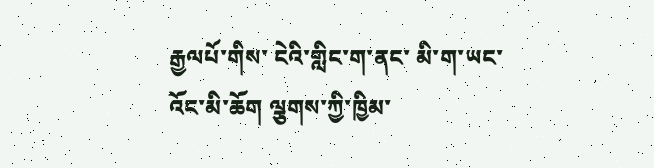རྒྱལཔོ་གིས་ ངེའི་གླིང་ག་ནང་ མི་ག་ཡང་འོང་མི་ཆོག ལྕགས་ཀྱི་ཁྱིམ་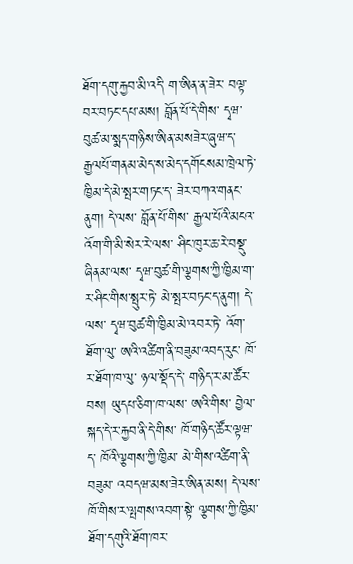ཐོག་དགུ་རྐྱབ་མི་འདི་ ག་ཨིན་ན་ཟེར་ བལྟ་བར་བཏང་དཔ་མས། བློན་པོ་དེ་གིས་ དྭཝ་བུཚ་མ་སྨད་གཉིས་ཨིན་མསཟེར་ཞུཝ་ད་ རྒྱལཔོ་གནམ་མེད་ས་མེད་དགོངསམ་ཁྲེལ་ཏེ་ ཁྱིམ་དེ་མེ་སྤར་གཏང་ད་ ཟེར་བཀའ་གནང་ནུག། དེ་ལས་ བློན་པོ་གིས་ རྒྱལ་པོའི་མངའ་འོག་གི་མི་སེར་རེ་ལས་ ཤིང་ཁུར་ཆ་རེ་བསྡུ་ཞིནམ་ལས་ དྭཝ་བུཚ་གི་ལྕགས་ཀྱི་ཁྱིམ་ག་ར་ཤིང་གིས་སྤུར་ཏེ་ མེ་སྤར་བཏང་ད་ནུག། དེ་ལས་ དྭཝ་བུཚ་གི་ཁྱིམ་མེ་འབར་ཏེ་ འོག་ཐོག་ལུ་ ཨའི་འཚིག་ནི་བཟུམ་འབད་རུང་ ཁོ་ར་ཐོག་ཁ་ལུ་ ཉལ་སྡོད་དེ་ གཉིད་ར་མ་ཚོར་བས། ཡུདཔ་ཅིག་ཁ་ལས་ ཨའི་གིས་ བྱེལ་སྐད་དེ་ར་རྐྱབ་ནི་དེ་གིས་ ཁོ་གཉིད་ཚོར་ལྟཝ་ད་ ཁོའི་ལྕགས་ཀྱི་ཁྱིམ་ མེ་གིས་འཚིག་ནི་བཟུམ་ འབདཝ་མས་ཟེར་ཨིན་མས། དེ་ལས་ ཁོ་གིས་ར་ལྤགས་འབག་སྟེ་ ལྕགས་ཀྱི་ཁྱིམ་ཐོག་དགུའི་ཐོག་ཁར་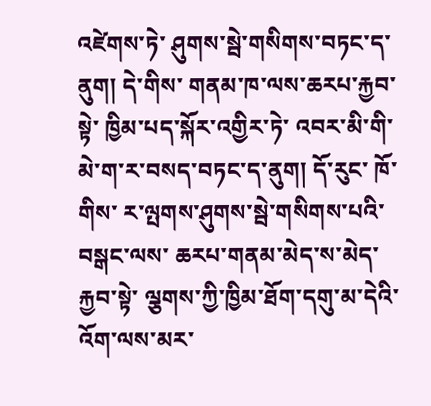འཛེགས་ཏེ་ ཤུགས་སྦེ་གསིགས་བཏང་ད་ནུག། དེ་གིས་ གནམ་ཁ་ལས་ཆརཔ་རྐྱབ་སྟེ་ ཁྱིམ་པད་སྐོར་འགྱིར་ཏེ་ འབར་མི་གི་མེ་ག་ར་བསད་བཏང་ད་ནུག། དོ་རུང་ ཁོ་གིས་ ར་ལྤགས་ཤུགས་སྦེ་གསིགས་པའི་བསྒང་ལས་ ཆརཔ་གནམ་མེད་ས་མེད་རྐྱབ་སྟེ་ ལྕགས་ཀྱི་ཁྱིམ་ཐོག་དགུ་མ་དེའི་འོག་ལས་མར་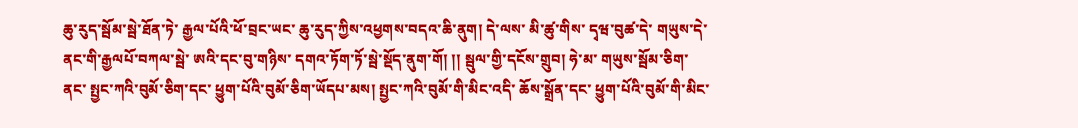ཆུ་རུད་སྦོམ་སྦེ་ཐོན་ཏེ་ རྒྱལ་པོའི་ཕོ་བྲང་ཡང་ ཆུ་རུད་ཀྱིས་འཕྱགས་བདའ་ཆི་ནུག། དེ་ལས་ མི་ཚུ་གིས་ དྭཝ་བུཚ་དེ་ གཡུས་དེ་ནང་གི་རྒྱལཔོ་བཀལ་སྦེ་ ཨའི་དང་བུ་གཉིས་ དགའ་ཏོག་ཏོ་སྦེ་སྡོད་ནུག་གོ། །། སྦུལ་གྱི་དངོས་གྲུབ། ཧེ་མ་ གཡུས་སྦོམ་ཅིག་ནང་ སྤྱང་ཀའི་བུམོ་ཅིག་དང་ ཕྱུག་པོའི་བུམོ་ཅིག་ཡོདཔ་མས། སྤྱང་ཀའི་བུམོ་གི་མིང་འདི་ ཆོས་སྒྲོན་དང་ ཕྱུག་པོའི་བུམོ་གི་མིང་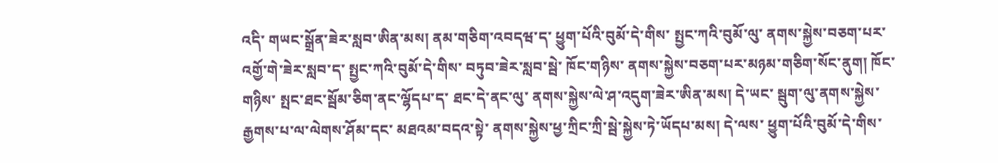འདི་ གཡང་སྒྲོན་ཟེར་སླབ་ཨིན་མས། ནམ་གཅིག་འབདཝ་ད་ ཕྱུག་པོའི་བུམོ་དེ་གིས་ སྤྱང་ཀའི་བུམོ་ལུ་ ནགས་སྐྱེས་བཅག་པར་འགྱོ་གེ་ཟེར་སླབ་ད་ སྤྱང་ཀའི་བུམོ་དེ་གིས་ བཏུབ་ཟེར་སླབ་སྦེ་ ཁོང་གཉིས་ ནགས་སྐྱེས་བཅག་པར་མཉམ་གཅིག་སོང་ནུག། ཁོང་གཉིས་ སྤང་ཐང་སྦོམ་ཅིག་ནང་ལྷོདཔ་ད་ ཐང་དེ་ནང་ལུ་ ནགས་སྐྱེས་ལེ་ཤ་འདུག་ཟེར་ཨིན་མས། དེ་ཡང་ སྦུག་ལུ་ནགས་སྐྱེས་རྒྱགས་པ་ལ་ལེགས་ཤོམ་དང་ མཐའམ་བདའ་སྟེ་ ནགས་སྐྱེས་ཕྱ་ཀྲིང་ཀྲི་སྦེ་སྐྱེས་ཏེ་ཡོདཔ་མས། དེ་ལས་ ཕྱུག་པོའི་བུམོ་དེ་གིས་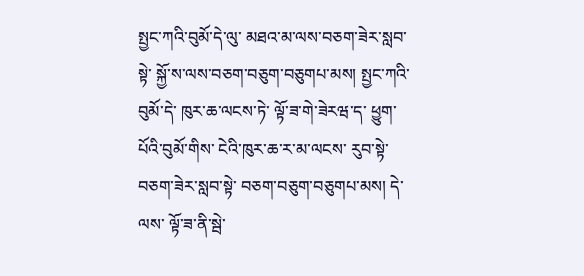སྤྱང་ཀའི་བུམོ་དེ་ལུ་ མཐའ་མ་ལས་བཅག་ཟེར་སླབ་སྟེ་ སྐྱོ་ས་ལས་བཅག་བཅུག་བཅུགཔ་མས། སྤྱང་ཀའི་བུམོ་དེ་ ཁུར་ཆ་ལངས་ཏེ་ ལྟོ་ཟ་གེ་ཟེརཝ་ད་ ཕྱུག་པོའི་བུམོ་གིས་ ངེའི་ཁུར་ཆ་ར་མ་ལངས་ རུབ་སྟེ་བཅག་ཟེར་སླབ་སྟེ་ བཅག་བཅུག་བཅུགཔ་མས། དེ་ལས་ ལྟོ་ཟ་ནི་སྦེ་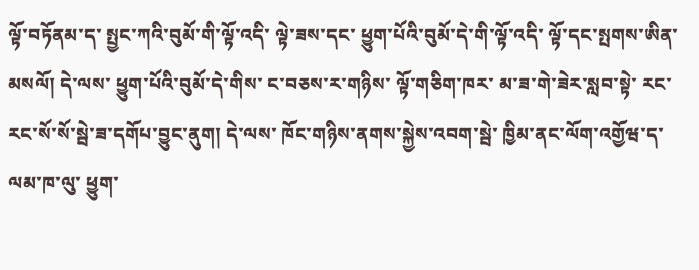ལྟོ་བཏོནམ་ད་ སྤྱང་ཀའི་བུམོ་གི་ལྟོ་འདི་ ལྟེ་ཟས་དང་ ཕྱུག་པོའི་བུམོ་དེ་གི་ལྟོ་འདི་ ལྟོ་དང་སྤགས་ཨིན་མསལོ། དེ་ལས་ ཕྱུག་པོའི་བུམོ་དེ་གིས་ ང་བཅས་ར་གཉིས་ ལྟོ་གཅིག་ཁར་ མ་ཟ་གེ་ཟེར་སླབ་སྟེ་ རང་རང་སོ་སོ་སྦེ་ཟ་དགོཔ་བྱུང་ནུག། དེ་ལས་ ཁོང་གཉིས་ནགས་སྐྱེས་འབག་སྦེ་ ཁྱིམ་ནང་ལོག་འགྱོཝ་ད་ ལམ་ཁ་ལུ་ ཕྱུག་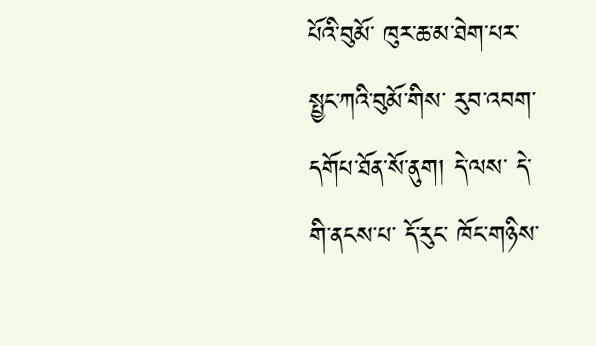པོའི་བུམོ་ ཁུར་ཆ་མ་ཐེག་པར་ སྤྱང་ཀའི་བུམོ་གིས་ རུབ་འབག་དགོཔ་ཐོན་སོ་ནུག། དེ་ལས་ དེ་གི་ནངས་པ་ དོ་རུང་ ཁོང་གཉིས་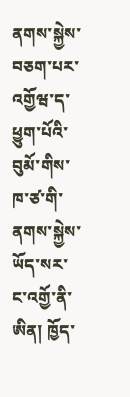ནགས་སྐྱེས་བཅག་པར་འགྱོཝ་ད་ ཕྱུག་པོའི་བུམོ་གིས་ ཁ་ཙ་གི་ནགས་སྐྱེས་ཡོད་སར་ ང་འགྱོ་ནི་ཨིན། ཁྱོད་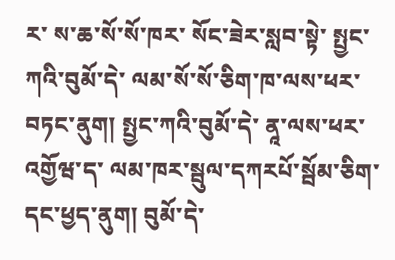ར་ ས་ཆ་སོ་སོ་ཁར་ སོང་ཟེར་སླབ་སྟེ་ སྤྱང་ཀའི་བུམོ་དེ་ ལམ་སོ་སོ་ཅིག་ཁ་ལས་ཕར་བཏང་ནུག། སྤྱང་ཀའི་བུམོ་དེ་ ནཱ་ལས་ཕར་འགྱོཝ་ད་ ལམ་ཁར་སྦུལ་དཀརཔོ་སྦོམ་ཅིག་དང་ཕྱད་ནུག། བུམོ་དེ་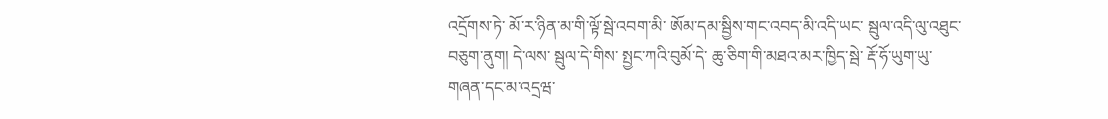འདྲོགས་ཏེ་ མོ་ར་ཉིན་མ་གི་ལྟོ་སྦེ་འབག་མི་ ཨོམ་དམ་སྦྱིས་གང་འབད་མི་འདི་ཡང་ སྦུལ་འདི་ལུ་འཐུང་བཅུག་ནུག། དེ་ལས་ སྦུལ་དེ་གིས་ སྤྱང་ཀའི་བུམོ་དེ་ ཆུ་ཅིག་གི་མཐའ་མར་ཁྱིད་སྦེ་ རྡོ་ཧོ་ཡུག་ཡུ་ གཞན་དང་མ་འདྲཝ་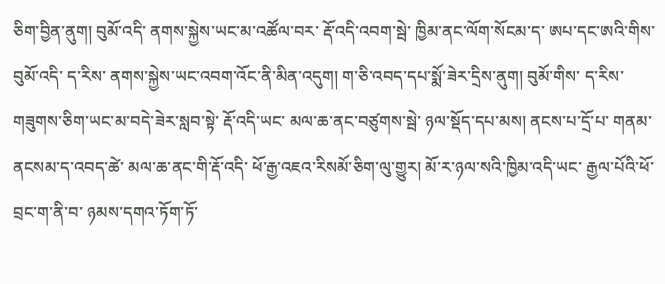ཅིག་བྱིན་ནུག། བུམོ་འདི་ ནགས་སྐྱེས་ཡང་མ་འཚོལ་བར་ རྡོ་འདི་འབག་སྦེ་ ཁྱིམ་ནང་ལོག་སོངམ་ད་ ཨཔ་དང་ཨའི་གིས་ བུམོ་འདི་ ད་རིས་ ནགས་སྐྱེས་ཡང་འབག་འོང་ནི་མིན་འདུག། ག་ཅི་འབད་དཔ་སྨོ་ཟེར་དྲིས་ནུག། བུམོ་གིས་ ད་རིས་ གཟུགས་ཅིག་ཡང་མ་བདེ་ཟེར་སླབ་སྟེ་ རྡོ་འདི་ཡང་ མལ་ཆ་ནང་བཙུགས་སྦེ་ ཉལ་སྡོད་དཔ་མས། ནངས་པ་དྲོ་པ་ གནམ་ནངསམ་ད་འབད་ཚེ་ མལ་ཆ་ནང་གི་རྡོ་འདི་ ཕོ་རྒྱ་འཇའ་རིསམོ་ཅིག་ལུ་གྱུར། མོ་ར་ཉལ་སའི་ཁྱིམ་འདི་ཡང་ རྒྱལ་པོའི་ཕོ་བྲང་ག་ནི་བ་ ཉམས་དགའ་ཏོག་ཏོ་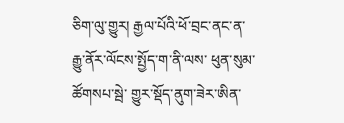ཅིག་ལུ་གྱུར། རྒྱལ་པོའི་ཕོ་བྲང་ནང་ན་ རྒྱུ་ནོར་ལོངས་སྤྱོད་ག་ནི་ལས་ ཕུན་སུམ་ཚོགསཔ་སྦེ་ གྱུར་སྡོད་ནུག་ཟེར་ཨིན་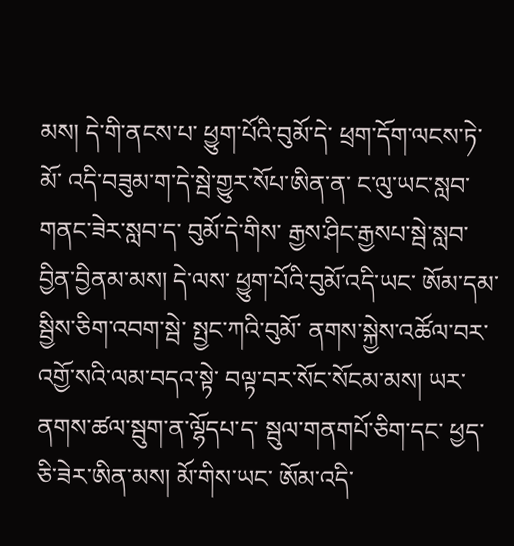མས། དེ་གི་ནངས་པ་ ཕྱུག་པོའི་བུམོ་དེ་ ཕྲག་དོག་ལངས་ཏེ་ མོ་ འདི་བཟུམ་ག་དེ་སྦེ་གྱུར་སོཔ་ཨིན་ན་ ང་ལུ་ཡང་སླབ་གནང་ཟེར་སླབ་ད་ བུམོ་དེ་གིས་ རྒྱས་ཤིང་རྒྱསཔ་སྦེ་སླབ་བྱིན་བྱིནམ་མས། དེ་ལས་ ཕྱུག་པོའི་བུམོ་འདི་ཡང་ ཨོམ་དམ་སྦྱིས་ཅིག་འབག་སྦེ་ སྤྱང་ཀའི་བུམོ་ ནགས་སྐྱེས་འཚོལ་བར་འགྱོ་སའི་ལམ་བདའ་སྟེ་ བལྟ་བར་སོང་སོངམ་མས། ཡར་ ནགས་ཚལ་སྦུག་ན་ལྷོདཔ་ད་ སྦུལ་གནགཔོ་ཅིག་དང་ ཕྱད་ཅི་ཟེར་ཨིན་མས། མོ་གིས་ཡང་ ཨོམ་འདི་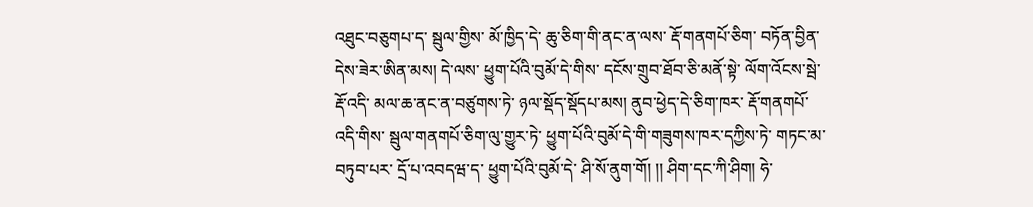འཐུང་བཅུགཔ་ད་ སྦུལ་གྱིས་ མོ་ཁྱིད་དེ་ ཆུ་ཅིག་གི་ནང་ན་ལས་ རྡོ་གནགཔོ་ཅིག་ བཏོན་བྱིན་དེས་ཟེར་ཨིན་མས། དེ་ལས་ ཕྱུག་པོའི་བུམོ་དེ་གིས་ དངོས་གྲུབ་ཐོབ་ཅི་མནོ་སྟེ་ ལོག་འོངས་སྦེ་ རྡོ་འདི་ མལ་ཆ་ནང་ན་བཙུགས་ཏེ་ ཉལ་སྡོད་སྡོདཔ་མས། ནུབ་ཕྱེད་དེ་ཅིག་ཁར་ རྡོ་གནགཔོ་འདི་གིས་ སྦུལ་གནགཔོ་ཅིག་ལུ་གྱུར་ཏེ་ ཕྱུག་པོའི་བུམོ་དེ་གི་གཟུགས་ཁར་དཀྱིས་ཏེ་ གཏང་མ་བཏུབ་པར་ དྲོ་པ་འབདཝ་ད་ ཕྱུག་པོའི་བུམོ་དེ་ ཤི་སོ་ནུག་གོ། །། ཤིག་དང་ཀི་ཤིག། ཧེ་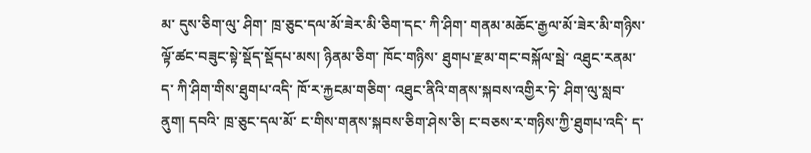མ་ དུས་ཅིག་ལུ་ ཤིག་ ཁྲ་ཅུང་དལ་མོ་ཟེར་མི་ཅིག་དང་ ཀི་ཤིག་ གནམ་མཆོང་རྒྱལ་མོ་ཟེར་མི་གཉིས་ ལྟོ་ཚང་བཟུང་སྟེ་སྡོད་སྡོདཔ་མས། ཉིནམ་ཅིག་ ཁོང་གཉིས་ ཐུགཔ་རྫམ་གང་བསྐོལ་སྦེ་ འཐུང་རནམ་ད་ ཀི་ཤིག་གིས་ཐུགཔ་འདི་ ཁོ་ར་རྐྱངམ་གཅིག་ འཐུང་ནིའི་གནས་སྐབས་འགྱིར་ཏེ་ ཤིག་ལུ་སླབ་ནུག། དབའི་ ཁྲ་ཅུང་དལ་མོ་ ང་གིས་གནས་སྐབས་ཅིག་ཤེས་ཅི། ང་བཅས་ར་གཉིས་ཀྱི་ཐུགཔ་འདི་ ད་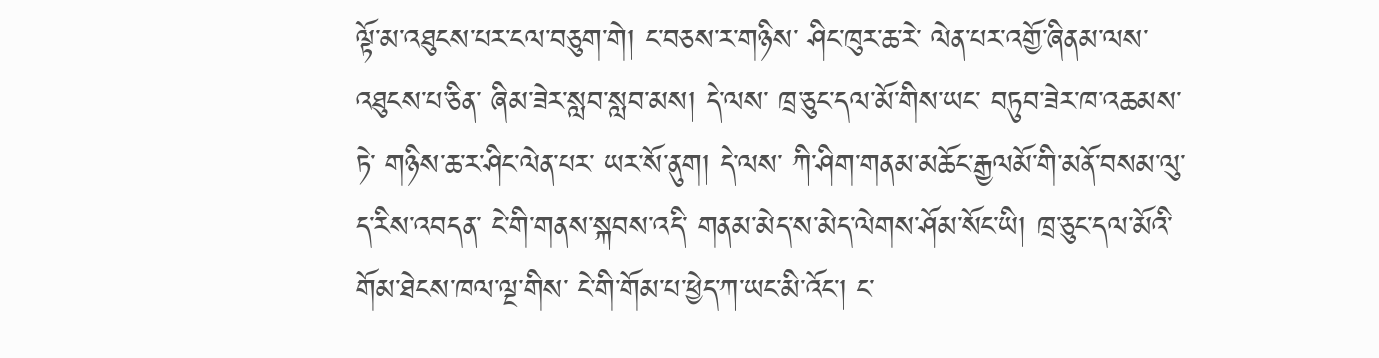ལྟོ་མ་འཐུངས་པར་ངལ་བཅུག་གེ། ང་བཅས་ར་གཉིས་ ཤིང་ཁུར་ཆ་རེ་ ལེན་པར་འགྱོ་ཞིནམ་ལས་ འཐུངས་པ་ཅིན་ ཞིམ་ཟེར་སླབ་སླབ་མས། དེ་ལས་ ཁྲ་ཅུང་དལ་མོ་གིས་ཡང་ བཏུབ་ཟེར་ཁ་འཆམས་ཏེ་ གཉིས་ཆ་ར་ཤིང་ལེན་པར་ ཡར་སོ་ནུག། དེ་ལས་ ཀི་ཤིག་གནམ་མཆོང་རྒྱལམོ་གི་མནོ་བསམ་ལུ་ ད་རིས་འབདན་ ངེ་གི་གནས་སྐབས་འདི་ གནམ་མེད་ས་མེད་ལེགས་ཤོམ་སོང་ཡི། ཁྲ་ཅུང་དལ་མོའི་གོམ་ཐེངས་ཁལ་ལྔ་གིས་ ངེ་གི་གོམ་པ་ཕྱེད་ཀ་ཡང་མི་འོང་། ང་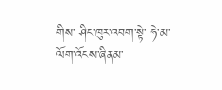གིས་ ཤིང་ཁུར་འབག་སྟེ་ ཧེ་མ་ལོག་འོངས་ཞིནམ་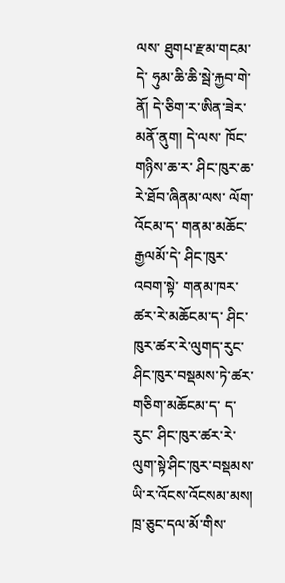ལས་ ཐུགཔ་རྫམ་གངམ་དེ་ ཧུམ་ཆི་ཆི་སྦེ་རྐྱབ་གེ་ནོ། དེ་ཅིག་ར་ཨིན་ཟེར་མནོ་ནུག། དེ་ལས་ ཁོང་གཉིས་ཆ་ར་ ཤིང་ཁུར་ཆ་རེ་ཐོབ་ཞིནམ་ལས་ ལོག་འོངམ་ད་ གནམ་མཆོང་རྒྱལམོ་དེ་ ཤིང་ཁུར་འབག་སྟེ་ གནམ་ཁར་ཚར་རེ་མཆོངམ་ད་ ཤིང་ཁུར་ཚར་རེ་ལུགད་རུང་ ཤིང་ཁུར་བསྡམས་ཏེ་ཚར་གཅིག་མཆོངམ་ད་ ད་རུང་ ཤིང་ཁུར་ཚར་རེ་ལུག་སྟེ་ཤིང་ཁུར་བསྡམས་ཡི་ར་འོངས་འོངསམ་མས། ཁྲ་ཅུང་དལ་མོ་གིས་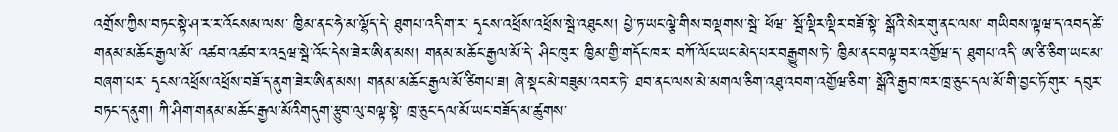འགྲོས་ཀྱིས་བཏང་སྟེ་ཤ་ར་ར་འོངསམ་ལས་ ཁྱིམ་ནང་ཧེ་མ་ལྷོད་དེ་ ཐུགཔ་འདི་ག་ར་ དྭངས་འཕྲོས་འཕྲོས་སྦེ་འཐུངས། པྱེ་ཏ་ཡང་ལྕེ་གིས་བལྡགས་སྦེ་ ཕོཝ་ སྦོ་ལྡིར་ལྡིར་བཟོ་སྟེ་ སྒོའི་སེར་གུ་ནང་ལས་ གཡིབས་ལྟཝ་ད་འབད་ཚེ་ གནམ་མཆོང་རྒྱལ་མོ་ འཚབ་འཚབ་ར་འདྲཝ་སྦེ་འོང་དེས་ཟེར་ཨིན་མས། གནམ་མཆོང་རྒྱལ་མོ་དེ་ ཤིང་ཁུར་ ཁྱིམ་གྱི་གདོང་ཁར་ བཀོ་ལོང་ཡང་མེད་པར་བརྒྱུགས་ཏེ་ ཁྱིམ་ནང་བལྟ་བར་འགྱོཝ་ད་ ཐུགཔ་འདི་ ཨ་ཙི་ཅིག་ཡང་མ་བཞག་པར་ དྭངས་འཕྲོས་འཕྲོས་བཟོ་ད་ནུག་ཟེར་ཨིན་མས། གནམ་མཆོང་རྒྱལ་མོ་ཙིགཔ་ཟ། ཞེ་སྡང་མེ་བཟུམ་འབར་ཏེ་ ཐབ་ནང་ལས་མེ་མགལ་ཅིག་འཐུ་འབག་འགྱོཝ་ཅིག་ སྒོའི་རྒྱབ་ཁར་ཁྲ་ཅུང་དལ་མོ་གི་བྱང་ཏོ་གུར་ དབུར་བཏང་ད་ནུག། ཀི་ཤིག་གནམ་མཆོང་རྒྱལ་མོའིགདུག་རྩུབ་ལུ་བལྟ་སྟེ་ ཁྲ་ཅུང་དལ་མོ་ཡང་བཟོད་མ་ཚུགས་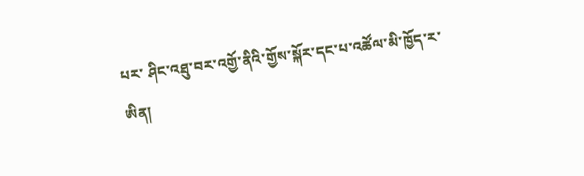པར་ ཤིང་འཐུ་བར་འགྱོ་ནིའི་གྱོས་སྐོར་དང་པ་འཚོལ་མི་ཁྱོད་ར་ཨིན།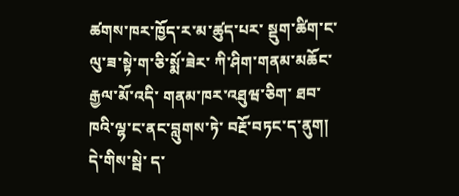ཚགས་ཁར་ཁྱོད་ར་མ་ཚུད་པར་ སྡུག་ཚིག་ང་ལུ་ཟ་སྟེ་ག་ཅི་སྨོ་ཟེར་ ཀི་ཤིག་གནམ་མཆོང་རྒྱལ་མོ་འདི་ གནམ་ཁར་འཐུཝ་ཅིག་ ཐབ་ཁའི་ལྷ་ང་ནང་བླུགས་ཏེ་ བརྔོ་བཏང་ད་ནུག། དེ་གིས་སྦེ་ ད་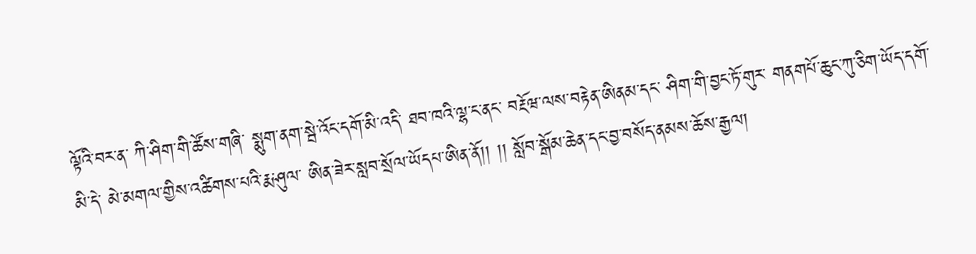ལྟོའི་བར་ན་ ཀི་ཤིག་གི་ཚོས་གཞི་ སྨུག་ནག་སྦེ་འོང་དགོ་མི་འདི་ ཐབ་ཁའི་ལྷ་ང་ནང་ བརྔོཝ་ལས་བརྟེན་ཨིནམ་དང་ ཤིག་གི་བྱང་ཏོ་གུར་ གནགཔོ་ཆུང་ཀུ་ཅིག་ཡོད་དགོ་མི་དེ་ མེ་མགལ་གྱིས་འཚིགས་པའི་རྨ་ཤུལ་ ཨིན་ཟེར་སླབ་སྲོལ་ཡོདཔ་ཨིན་ནོ།། །། སློབ་སྒོམ་ཆེན་དང་བྱ་བསོད་ནམས་ཆོས་རྒྱལ།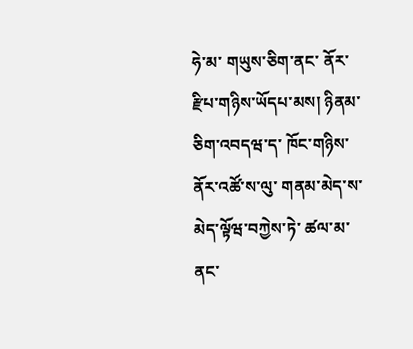ཧེ་མ་ གཡུས་ཅིག་ནང་ ནོར་རྫིཔ་གཉིས་ཡོདཔ་མས། ཉིནམ་ཅིག་འབདཝ་ད་ ཁོང་གཉིས་ནོར་འཚོ་ས་ལུ་ གནམ་མེད་ས་མེད་ལྟོཝ་བཀྱེས་ཏེ་ ཚལ་མ་ནང་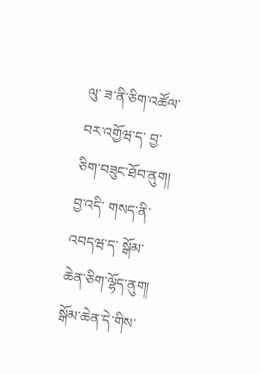ལུ་ ཟ་ནི་ཅིག་འཚོལ་བར་འགྱོཝ་ད་ བྱ་ཅིག་བཟུང་ཐོབ་ནུག། བྱ་འདི་ གསད་ནི་འབདཝ་ད་ སྒོམ་ཆེན་ཅིག་ལྷོད་ནུག། སྒོམ་ཆེན་དེ་གིས་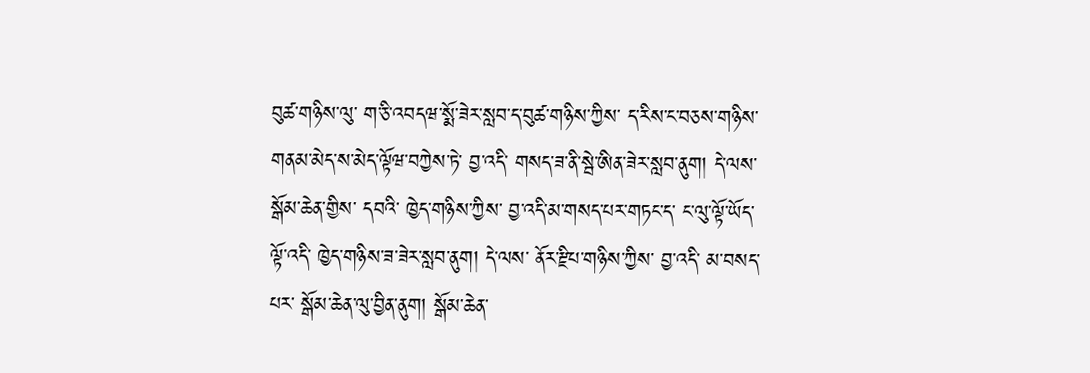བུཚ་གཉིས་ལུ་ ག་ཅི་འབདཝ་སྨོ་ཟེར་སླབ་ད་བུཚ་གཉིས་ཀྱིས་ ད་རིས་ང་བཅས་གཉིས་ གནམ་མེད་ས་མེད་ལྟོཝ་བཀྱེས་ཏེ་ བྱ་འདི་ གསད་ཟ་ནི་སྦེ་ཨིན་ཟེར་སླབ་ནུག། དེ་ལས་ སྒོམ་ཆེན་གྱིས་ དབའི་ ཁྱེད་གཉིས་ཀྱིས་ བྱ་འདི་མ་གསད་པར་གཏང་ད་ ང་ལུ་ལྟོ་ཡོད་ ལྟོ་འདི་ ཁྱེད་གཉིས་ཟ་ཟེར་སླབ་ནུག། དེ་ལས་ ནོར་རྫིཔ་གཉིས་ཀྱིས་ བྱ་འདི་ མ་བསད་པར་ སྒོམ་ཆེན་ལུ་བྱིན་ནུག། སྒོམ་ཆེན་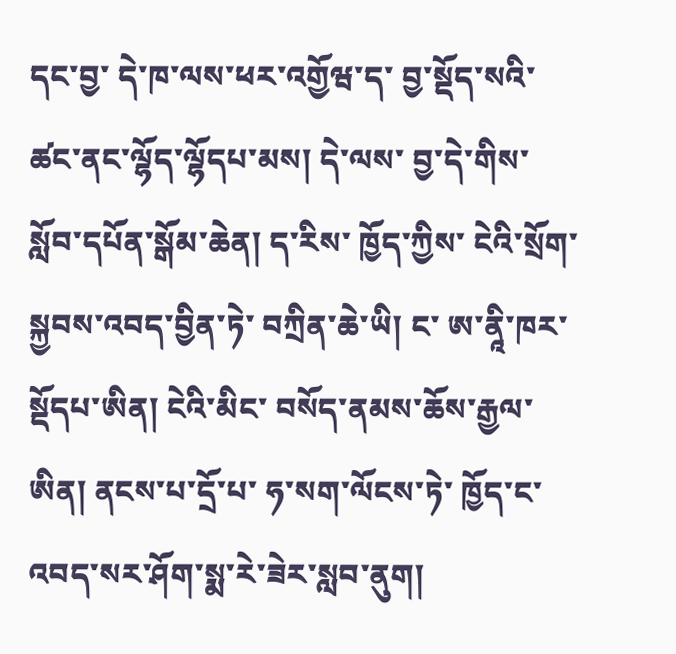དང་བྱ་ དེ་ཁ་ལས་ཕར་འགྱོཝ་ད་ བྱ་སྡོད་སའི་ཚང་ནང་ལྷོད་ལྷོདཔ་མས། དེ་ལས་ བྱ་དེ་གིས་ སློབ་དཔོན་སྒོམ་ཆེན། ད་རིས་ ཁྱོད་ཀྱིས་ ངེའི་སྲོག་སྐྱབས་འབད་བྱིན་ཏེ་ བཀྲིན་ཆེ་ཡི། ང་ ཨ་ནཱི་ཁར་སྡོདཔ་ཨིན། ངེའི་མིང་ བསོད་ནམས་ཆོས་རྒྱལ་ཨིན། ནངས་པ་དྲོ་པ་ ཧ་སག་ལོངས་ཏེ་ ཁྱོད་ང་འབད་སར་ཤོག་སྨ་རེ་ཟེར་སླབ་ནུག།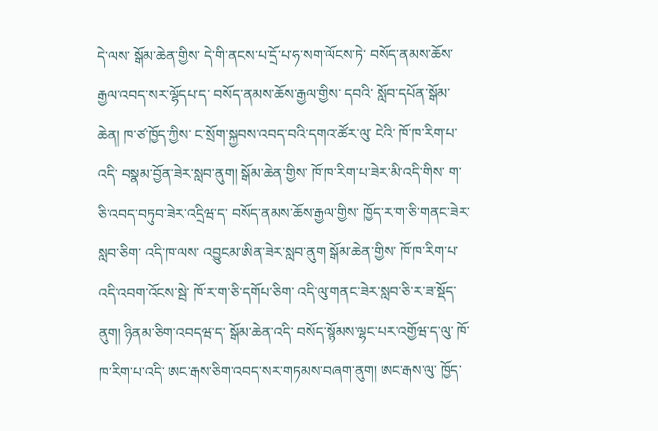དེ་ལས་ སྒོམ་ཆེན་གྱིས་ དེ་གི་ནངས་པ་དྲོ་པ་ཧ་སག་ལོངས་ཏེ་ བསོད་ནམས་ཆོས་རྒྱལ་འབད་སར་ལྷོདཔ་ད་ བསོད་ནམས་ཆོས་རྒྱལ་གྱིས་ དབའི་ སློབ་དཔོན་སྒོམ་ཆེན། ཁ་ཙ་ཁྱོད་ཀྱིས་ ང་སྲོག་སྐྱབས་འབད་བའི་དགའ་ཚོར་ལུ་ ངེའི་ ཁོ་ཁ་རིག་པ་འདི་ བསྣམ་བྱོན་ཟེར་སླབ་ནུག། སྒོམ་ཆེན་གྱིས་ ཁོ་ཁ་རིག་པ་ཟེར་མི་འདི་གིས་ ག་ཅི་འབད་བཏུབ་ཟེར་འདྲིཝ་ད་ བསོད་ནམས་ཆོས་རྒྱལ་གྱིས་ ཁྱོད་ར་ག་ཅི་གནང་ཟེར་སླབ་ཅིག་ འདི་ཁ་ལས་ འབྱུངམ་ཨིན་ཟེར་སླབ་ནུག སྒོམ་ཆེན་གྱིས་ ཁོ་ཁ་རིག་པ་འདི་འབག་འོངས་སྦེ་ ཁོ་ར་ག་ཅི་དགོཔ་ཅིག་ འདི་ལུ་གནང་ཟེར་སླབ་ཅི་ར་ཟ་སྡོད་ནུག། ཉིནམ་ཅིག་འབདཝ་ད་ སྒོམ་ཆེན་འདི་ བསོད་སྙོམས་ལྷང་པར་འགྱོཝ་ད་ལུ་ ཁོ་ཁ་རིག་པ་འདི་ ཨང་རྒས་ཅིག་འབད་སར་གཏམས་བཞག་ནུག། ཨང་རྒས་ལུ་ ཁྱོད་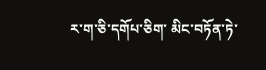ར་ག་ཅི་དགོཔ་ཅིག་ མིང་བཏོན་ཏེ་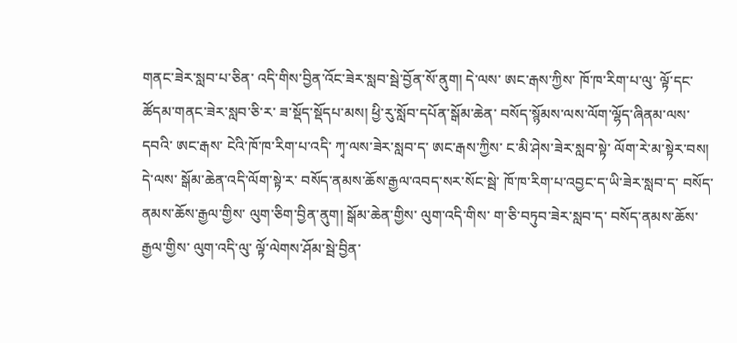གནང་ཟེར་སླབ་པ་ཅིན་ འདི་གིས་བྱིན་འོང་ཟེར་སླབ་སྦེ་བྱོན་སོ་ནུག། དེ་ལས་ ཨང་རྒས་ཀྱིས་ ཁོ་ཁ་རིག་པ་ལུ་ ལྟོ་དང་ཚོདམ་གནང་ཟེར་སླབ་ཅི་ར་ ཟ་སྡོད་སྡོདཔ་མས། ཕྱི་རུ་སློབ་དཔོན་སྒོམ་ཆེན་ བསོད་སྙོམས་ལས་ལོག་ལྷོད་ཞིནམ་ལས་ དབའི་ ཨང་རྒས་ ངེའི་ཁོ་ཁ་རིག་པ་འདི་ ཀྭ་ལས་ཟེར་སླབ་ད་ ཨང་རྒས་ཀྱིས་ ང་མི་ཤེས་ཟེར་སླབ་སྟེ་ ལོག་རེ་མ་སྟེར་བས། དེ་ལས་ སྒོམ་ཆེན་འདི་ལོག་སྟེ་ར་ བསོད་ནམས་ཆོས་རྒྱལ་འབད་སར་སོང་སྦེ་ ཁོ་ཁ་རིག་པ་འབྱང་ད་ཡི་ཟེར་སླབ་ད་ བསོད་ནམས་ཆོས་རྒྱལ་གྱིས་ ལུག་ཅིག་བྱིན་ནུག། སྒོམ་ཆེན་གྱིས་ ལུག་འདི་གིས་ ག་ཅི་བཏུབ་ཟེར་སླབ་ད་ བསོད་ནམས་ཆོས་རྒྱལ་གྱིས་ ལུག་འདི་ལུ་ ལྟོ་ལེགས་ཤོམ་སྦེ་བྱིན་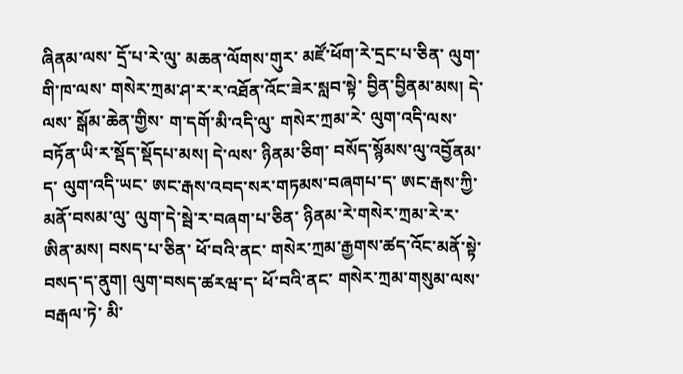ཞིནམ་ལས་ དྲོ་པ་རེ་ལུ་ མཆན་ལོགས་གུར་ མཛོ་ཕོག་རེ་དྲང་པ་ཅིན་ ལུག་གི་ཁ་ལས་ གསེར་ཀྲམ་ཤ་ར་ར་འཐོན་འོང་ཟེར་སླབ་སྟེ་ བྱིན་བྱིནམ་མས། དེ་ལས་ སྒོམ་ཆེན་གྱིས་ ག་དགོ་མི་འདི་ལུ་ གསེར་ཀྲམ་རེ་ ལུག་འདི་ལས་ བཏོན་ཡི་ར་སྡོད་སྡོདཔ་མས། དེ་ལས་ ཉིནམ་ཅིག་ བསོད་སྙོམས་ལུ་འབྱོནམ་ད་ ལུག་འདི་ཡང་ ཨང་རྒས་འབད་སར་གཏམས་བཞགཔ་ད་ ཨང་རྒས་ཀྱི་མནོ་བསམ་ལུ་ ལུག་དེ་སྦེ་ར་བཞག་པ་ཅིན་ ཉིནམ་རེ་གསེར་ཀྲམ་རེ་ར་ཨིན་མས། བསད་པ་ཅིན་ ཕོ་བའི་ནང་ གསེར་ཀྲམ་རྒྱགས་ཚད་འོང་མནོ་སྟེ་བསད་ད་ནུག། ལུག་བསད་ཚརཝ་ད་ ཕོ་བའི་ནང་ གསེར་ཀྲམ་གསུམ་ལས་བརྒལ་ཏེ་ མི་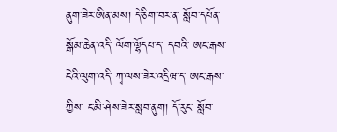ནུག་ཟེར་ཨིན་མས། དེ་ཅིག་བར་ན་ སློབ་དཔོན་སྒོམ་ཆེན་འདི་ ལོག་ལྷོདཔ་ད་ དབའི་ ཨང་རྒས་ ངེའི་ལུག་འདི་ ཀྭ་ལས་ཟེར་འདྲིཝ་ད་ ཨང་རྒས་ཀྱིས་ ང་མི་ཤེས་ཟེར་སླབ་ནུག། དོ་རུང་ སློབ་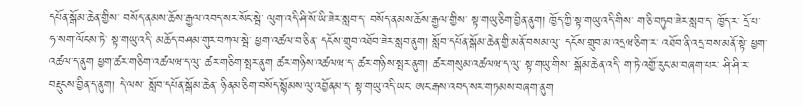དཔོན་སྒོམ་ཆེན་གྱིས་ བསོད་ནམས་ཆོས་རྒྱལ་འབད་སར་སོང་སྦེ་ ལུག་འདི་ཤི་སོ་ཡི་ཟེར་སླབ་ད་ བསོད་ནམས་ཆོས་རྒྱལ་གྱིས་ སྟ་གཡུ་ཅིག་བྱིན་ནུག། ཁྱོད་ཀྱི་སྟ་གཡུ་འདི་གིས་ ག་ཅི་བཏུབ་ཟེར་སླབ་ད་ ཁྱོད་ར་ དྲོ་པ་ཧ་སག་ལོངས་ཏེ་ སྟ་གཡུ་འདི་ མཆོད་བཤམ་གུར་བཀལ་སྦེ་ ཕྱག་འཚལ་བ་ཅིན་ དངོས་གྲུབ་འཐོབ་ཟེར་སླབ་ནུག། སློབ་དཔོན་སྒོམ་ཆེན་གྱི་མནོ་བསམ་ལུ་ དངོས་གྲུབ་མ་འདྲཝ་ཅིག་ར་ འཐོབ་ནི་འདྲ་བས་མནོ་སྟེ་ ཕྱག་འཚལ་ད་ནུག ཕྱག་ཚར་གཅིག་འཚལཝ་ད་ལུ་ ཚར་གཅིག་སྤར་ནུག ཚར་གཉིས་འཚལཝ་ད་ ཚར་གཉིས་སྤར་ནུག། ཚར་གསུམ་འཚལཝ་ད་ལུ་ སྟ་གཡུ་གིས་ སྒོམ་ཆེན་འདི་ ག་ཏེ་འགྱོ་རུང་མ་བཞག་པར་ ཤི་ཤི་ར་བརྡུངས་བྱིན་ད་ནུག། དེ་ལས་ སློབ་དཔོན་སྒོམ་ཆེན་ ཉིནམ་ཅིག་བསོད་སྙོམས་ལུ་འབྱོནམ་ད་ སྟ་གཡུ་འདི་ཡང་ ཨང་རྒས་འབད་སར་གཏམས་བཞག་ནུག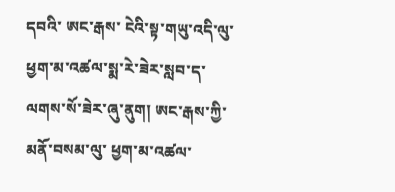དབའི་ ཨང་རྒས་ ངེའི་སྟ་གཡུ་འདི་ལུ་ ཕྱག་མ་འཚལ་སྨ་རེ་ཟེར་སླབ་ད་ ལགས་སོ་ཟེར་ཞུ་ནུག། ཨང་རྒས་ཀྱི་མནོ་བསམ་ལུ་ ཕྱག་མ་འཚལ་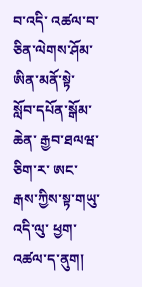བ་འདི་ འཚལ་བ་ཅིན་ལེགས་ཤོམ་ཨིན་མནོ་སྟེ་ སློབ་དཔོན་སྒོམ་ཆེན་ རྒྱབ་ཐལཝ་ཅིག་ར་ ཨང་རྒས་ཀྱིས་སྟ་གཡུ་འདི་ལུ་ ཕྱག་འཚལ་ད་ནུག།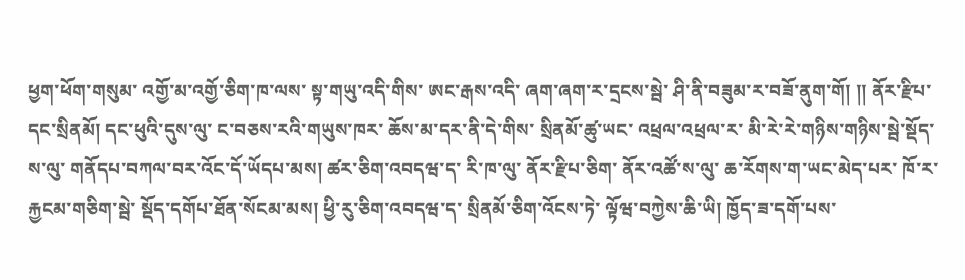ཕྱག་ཕོག་གསུམ་ འགྱོ་མ་འགྱོ་ཅིག་ཁ་ལས་ སྟ་གཡུ་འདི་གིས་ ཨང་རྒས་འདི་ ཞག་ཞག་ར་དྲངས་སྦེ་ ཤི་ནི་བཟུམ་ར་བཟོ་ནུག་གོ། །། ནོར་རྫིཔ་དང་སྲིནམོ། དང་ཕུའི་དུས་ལུ་ ང་བཅས་རའི་གཡུས་ཁར་ ཆོས་མ་དར་ནི་དེ་གིས་ སྲིནམོ་ཚུ་ཡང་ འཕྲལ་འཕྲལ་ར་ མི་རེ་རེ་གཉིས་གཉིས་སྦེ་སྡོད་ས་ལུ་ གནོདཔ་བཀལ་བར་འོང་དོ་ཡོདཔ་མས། ཚར་ཅིག་འབདཝ་ད་ རི་ཁ་ལུ་ ནོར་རྫིཔ་ཅིག་ ནོར་འཚོ་ས་ལུ་ ཆ་རོགས་ག་ཡང་མེད་པར་ ཁོ་ར་རྐྱངམ་གཅིག་སྦེ་ སྡོད་དགོཔ་ཐོན་སོངམ་མས། ཕྱི་རུ་ཅིག་འབདཝ་ད་ སྲིནམོ་ཅིག་འོངས་ཏེ་ ལྟོཝ་བཀྱེས་ཆི་ཡི། ཁྱོད་ཟ་དགོ་པས་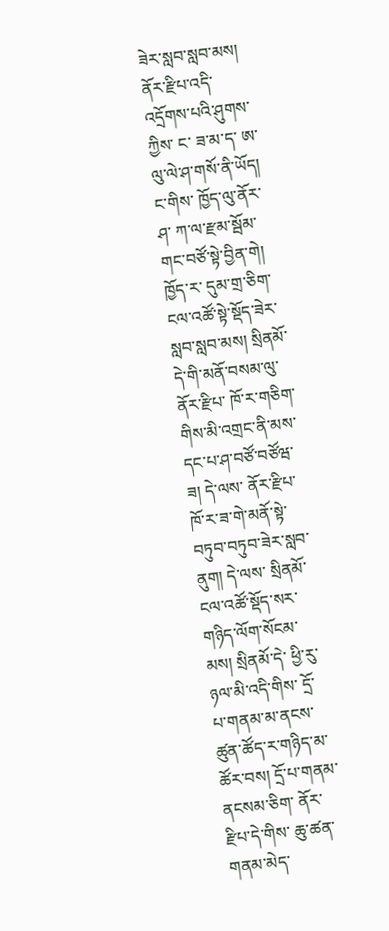ཟེར་སླབ་སླབ་མས། ནོར་རྫིཔ་འདི་ འདྲོགས་པའི་ཤུགས་ཀྱིས་ ང་ ཟ་མ་ད་ ཨ་ལུ་ལེ་ཤ་གསོ་ནི་ཡོད། ང་གིས་ ཁྱོད་ལུ་ནོར་ཤ་ ཀ་ལ་རྫམ་སྦོམ་གང་བཙོ་སྟེ་བྱིན་གེ། ཁྱོད་ར་ དུམ་གྲ་ཅིག་ ངལ་འཚོ་སྟེ་སྡོད་ཟེར་སླབ་སླབ་མས། སྲིནམོ་དེ་གི་མནོ་བསམ་ལུ་ ནོར་རྫིཔ་ ཁོ་ར་གཅིག་གིས་མི་འགྲང་ནི་མས་ དང་པ་ཤ་བཙོ་བཙོཝ་ཟ། དེ་ལས་ ནོར་རྫིཔ་ཁོ་ར་ཟ་གེ་མནོ་སྟེ་ བཏུབ་བཏུབ་ཟེར་སླབ་ནུག། དེ་ལས་ སྲིནམོ་ངལ་འཚོ་སྡོད་སར་གཉིད་ལོག་སོངམ་མས། སྲིནམོ་དེ་ ཕྱི་རུ་ཉལ་མི་འདི་གིས་ དྲོ་པ་གནམ་མ་ནངས་ཚུན་ཚོད་ར་གཉིད་མ་ཚོར་བས། དྲོ་པ་གནམ་ནངསམ་ཅིག་ ནོར་རྫིཔ་དེ་གིས་ ཆུ་ཚན་གནམ་མེད་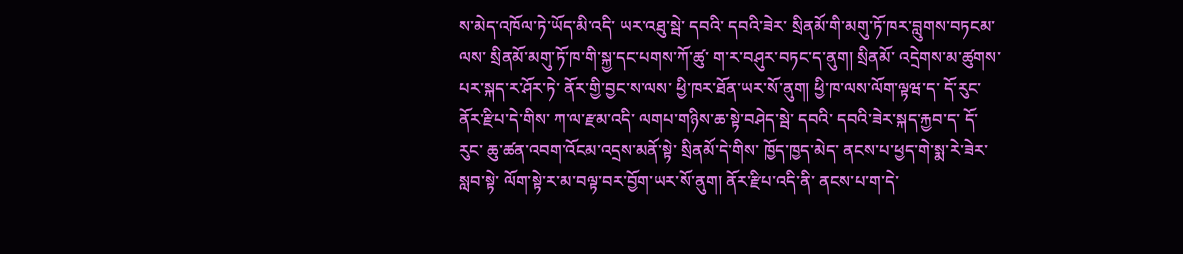ས་མེད་འཁོལ་ཏེ་ཡོད་མི་འདི་ ཡར་འཐུ་སྦེ་ དབའི་ དབའི་ཟེར་ སྲིནམོ་གི་མགུ་ཏོ་ཁར་བླུགས་བཏངམ་ལས་ སྲིནམོ་མགུ་ཏོ་ཁ་གི་སྐྱ་དང་པགས་ཀོ་ཚུ་ ག་ར་བཤུར་བཏང་ད་ནུག། སྲིནམོ་ འདྲེགས་མ་ཚུགས་པར་སྐད་ར་ཤོར་ཏེ་ ནོར་གྱི་བྱང་ས་ལས་ ཕྱི་ཁར་ཐོན་ཡར་སོ་ནུག། ཕྱི་ཁ་ལས་ལོག་ལྟཝ་ད་ དོ་རུང་ ནོར་རྫིཔ་དེ་གིས་ ཀ་ལ་རྫམ་འདི་ ལགཔ་གཉིས་ཆ་སྟེ་བཤེད་སྦེ་ དབའི་ དབའི་ཟེར་སྐད་རྐྱབ་ད་ དོ་རུང་ ཆུ་ཚན་འབག་འོངམ་འདྲས་མནོ་སྟེ་ སྲིནམོ་དེ་གིས་ ཁྱོད་ཁྱད་མེད་ ནངས་པ་ཕྱད་གེ་སྨ་རེ་ཟེར་སླབ་སྟེ་ ལོག་སྟེ་ར་མ་བལྟ་བར་བྱོག་ཡར་སོ་ནུག། ནོར་རྫིཔ་འདི་ནི་ ནངས་པ་ག་དེ་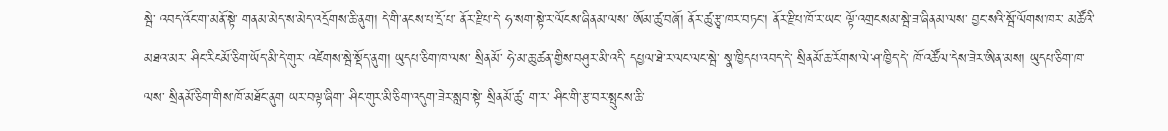སྦེ་ འབད་འོང་ག་མནོ་སྟེ་ གནམ་མེད་ས་མེད་འདྲོགས་ཆི་ནུག། དེ་གི་ནངས་པ་དྲོ་པ་ ནོར་རྫིཔ་དེ་ ཧ་སག་སྟེ་ར་ལོངས་ཞིནམ་ལས་ ཨོམ་ཚུ་བཞོ། ནོར་ཚུ་རྩྭ་ཁར་བཏང་། ནོར་རྫིཔ་ཁོ་ར་ཡང་ ལྟོ་འགྲངསམ་སྦེ་ཟ་ཞིནམ་ལས་ བྱང་སའི་སྦོ་ལོགས་ཁར་ མཚོའི་མཐའ་མར་ ཤིང་རིངམོ་ཅིག་ཡོད་མི་དེ་གུར་ འཛེགས་སྦེ་སྡོད་ནུག། ཡུདཔ་ཅིག་ཁ་ལས་ སྲིནམོ་ ཧེ་མ་ཆུ་ཚན་གྱིས་བཤུར་མི་འདི་ དཔྱལ་ཐེ་ར་ལང་ལང་སྦེ་ སྣ་ཁྱིདཔ་འབད་དེ་ སྲིནམོ་ཆ་རོགས་ལེ་ཤ་ཁྱིད་དེ་ ཁོ་འཚོལ་དེས་ཟེར་ཨིན་མས། ཡུདཔ་ཅིག་ཁ་ལས་ སྲིནམོ་ཅིག་གིས་ཁོ་མཐོང་ནུག ཡར་བལྟ་ཞིག་ ཤིང་གུར་མི་ཅིག་འདུག་ཟེར་སླབ་སྟེ་ སྲིནམོ་ཚུ་ ག་ར་ ཤིང་གི་རྩ་བར་སྤུངས་ཆི་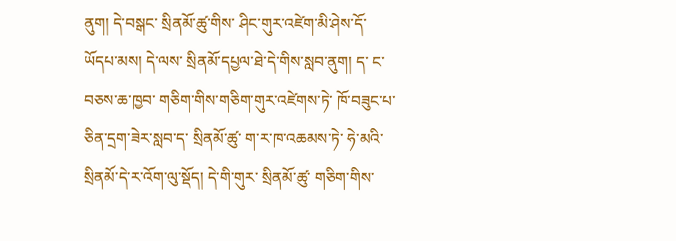ནུག། དེ་བསྒང་ སྲིནམོ་ཚུ་གིས་ ཤིང་གུར་འཛེག་མི་ཤེས་དོ་ཡོདཔ་མས། དེ་ལས་ སྲིནམོ་དཔྱལ་ཐེ་དེ་གིས་སླབ་ནུག། ད་ ང་བཅས་ཆ་ཁྱབ་ གཅིག་གིས་གཅིག་གུར་འཛེགས་ཏེ་ ཁོ་བཟུང་པ་ཅིན་དྲག་ཟེར་སླབ་ད་ སྲིནམོ་ཚུ་ ག་ར་ཁ་འཆམས་ཏེ་ ཧེ་མའི་སྲིནམོ་དེ་ར་འོག་ལུ་སྡོད། དེ་གི་གུར་ སྲིནམོ་ཚུ་ གཅིག་གིས་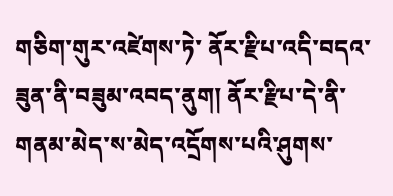གཅིག་གུར་འཛེགས་ཏེ་ ནོར་རྫིཔ་འདི་བདའ་ཟུན་ནི་བཟུམ་འབད་ནུག། ནོར་རྫིཔ་དེ་ནི་ གནམ་མེད་ས་མེད་འདྲོགས་པའི་ཤུགས་